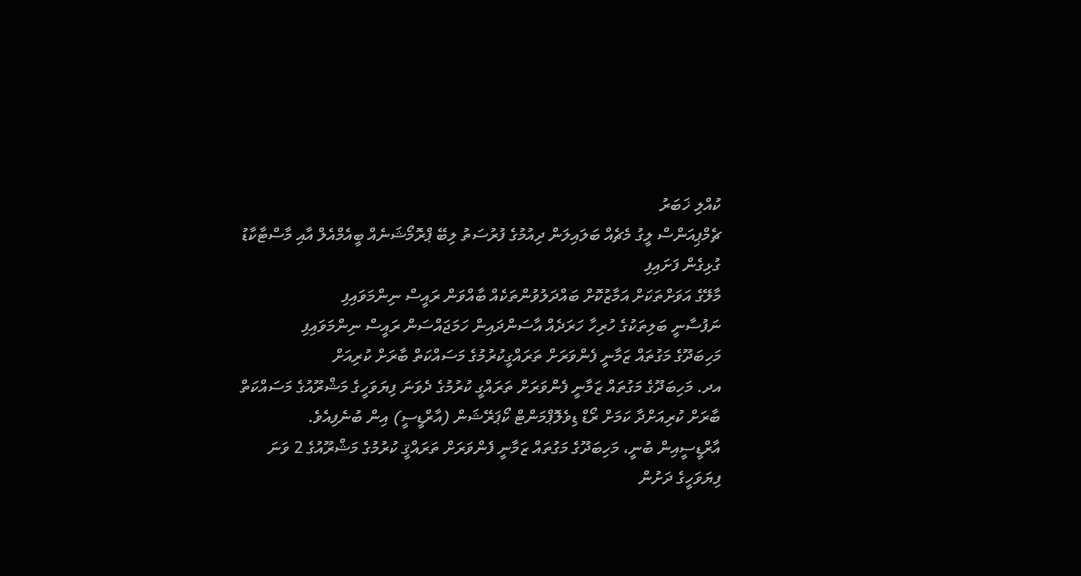ކުއްލި ޚަބަރު
ޗެމްޕިއަންސް ލީގު މެޗެއް ބަލައިލަން ދިއުމުގެ ފުރުސަތު ލިބޭ ޕްރޮމޯޝަނެއް ބީއެމްއެލް އާއި މާސްޓާކާޑު ގުޅިގެން ފަށައިފި
މާލޭގެ އަވަށްތަކަށް އަމާޒުކޮށް ބައްދަލުވުންތަކެއް ބާއްވަން ރައީސް ނިންމަވައިފި
ނަފުސާނީ ބަލިތަކުގެ ހުރިހާ ހަރަދެއް އާސަންދައިން ހަމަޖައްސަން ރައީސް ނިންމަވައިފި
މަހިބަދޫގެ މަގުތައް ޒަމާނީ ފެންވަރަށް ތަރައްގީކުރުމުގެ މަސައްކަތް ބާރަށް ކުރިއަށް
އދ. މަހިބަދޫގެ މަގުތައް ޒަމާނީ ފެންވަރަށް ތަރައްގީ ކުރުމުގެ ދެވަނަ ފިޔަވަހީގެ މަޝްރޫއުގެ މަސައްކަތް ބާރަށް ކުރިއަށްދާ ކަމަށް ރޯޑް ޑިވެލޮޕްމަންޓް ކޯޕަރޭޝަން (އާރްޑީސީ) އިން ބުނެފިއެވެ.
އާރްޑީސީއިން ބުނީ، މަހިބަދޫގެ މަގުތައް ޒަމާނީ ފެންވަރަށް ތަރައްޤީ ކުރުމުގެ މަޝްރޫއުގެ 2 ވަނަ ފިޔަވަހީގެ ދަށުން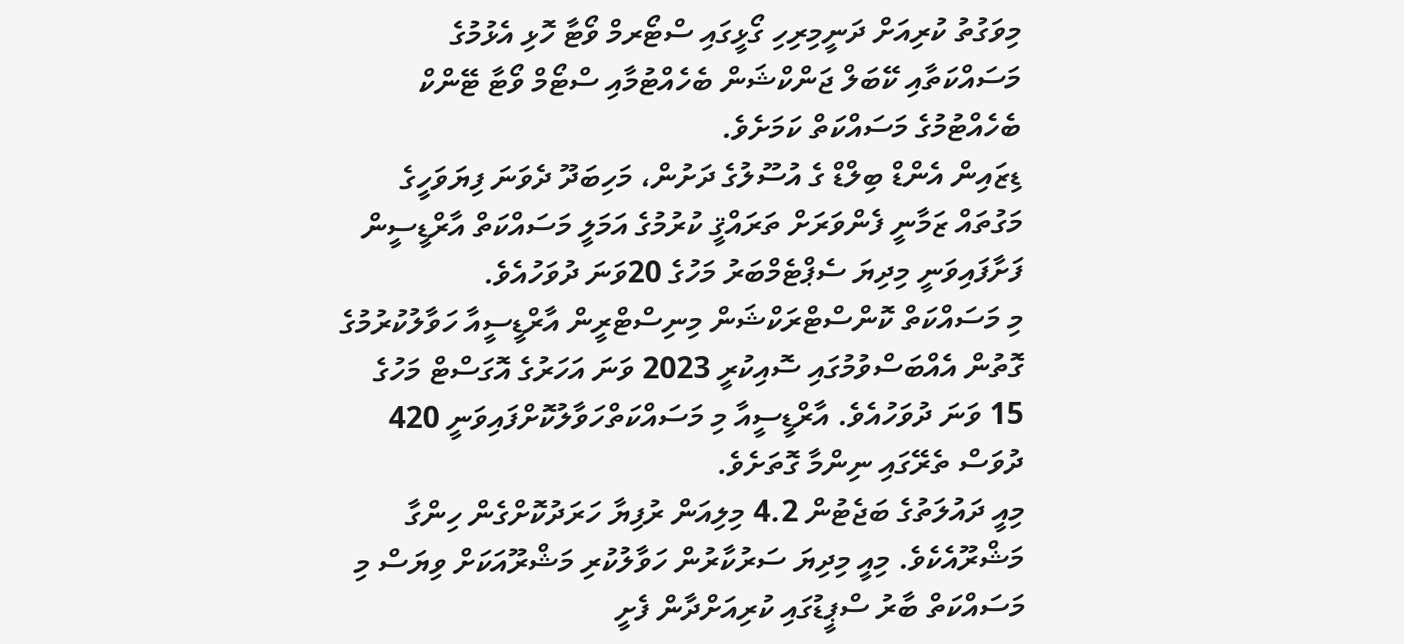މިވަގުތު ކުރިއަށް ދަނީމިރިހި ގޯޅީގައި ސްޓޯރމް ވޯޓާ ހޮޅި އެޅުމުގެ މަސައްކަތާއި ކޭބަލް ޖަންކްޝަން ބެހެއްޓުމާއި ސްޓޯމް ވޯޓާ ޓޭންކް ބެހެއްޓުމުގެ މަސައްކަތް ކަމަށެވެ.
ޑިޒައިން އެންޑް ބިލްޑް ގެ އުސޫލުގެ ދަށުން، މަހިބަދޫ ދެވަނަ ފިޔަވަހީގެ މަގުތައް ޒަމާނީ ފެންވަރަށް ތަރައްޤީ ކުރުމުގެ އަމަލީ މަސައްކަތް އާރްޑީސީން ފަށާފައިވަނީ މިދިޔަ ސެޕްޓެމްބަރު މަހުގެ 20ވަނަ ދުވަހުއެވެ.
މި މަސައްކަތް ކޮންސްޓްރަކްޝަން މިނިސްޓްރީން އާރްޑީސީއާ ހަވާލުކުރުމުގެ ގޮތުން އެއްބަސްވުމުގައި ސޮއިކުރީ 2023 ވަނަ އަހަރުގެ އޮގަސްޓް މަހުގެ 15 ވަނަ ދުވަހުއެވެ. އާރްޑީސީއާ މި މަސައްކަތްހަވާލުކޮށްފައިވަނީ 420 ދުވަސް ތެރޭގައި ނިންމާ ގޮތަށެވެ.
މިއީ ދައުލަތުގެ ބަޖެޓުން 4.2 މިލިއަން ރުފިޔާ ހަރަދުކޮށްގެން ހިންގާ މަޝްރޫއެކެވެ. މިއީ މިދިޔަ ސަރުކާރުން ހަވާލުކުރި މަޝްރޫއަކަށް ވިޔަސް މި މަސައްކަތް ބާރު ސްޕީޑުގައި ކުރިއަށްދާން ފެށީ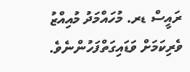ރައީސް ޑރ. މުހައްމަދު މުއިއްޒު ވެރިކަމަށް ވަޑައިގަތްފަހުންނެވެ.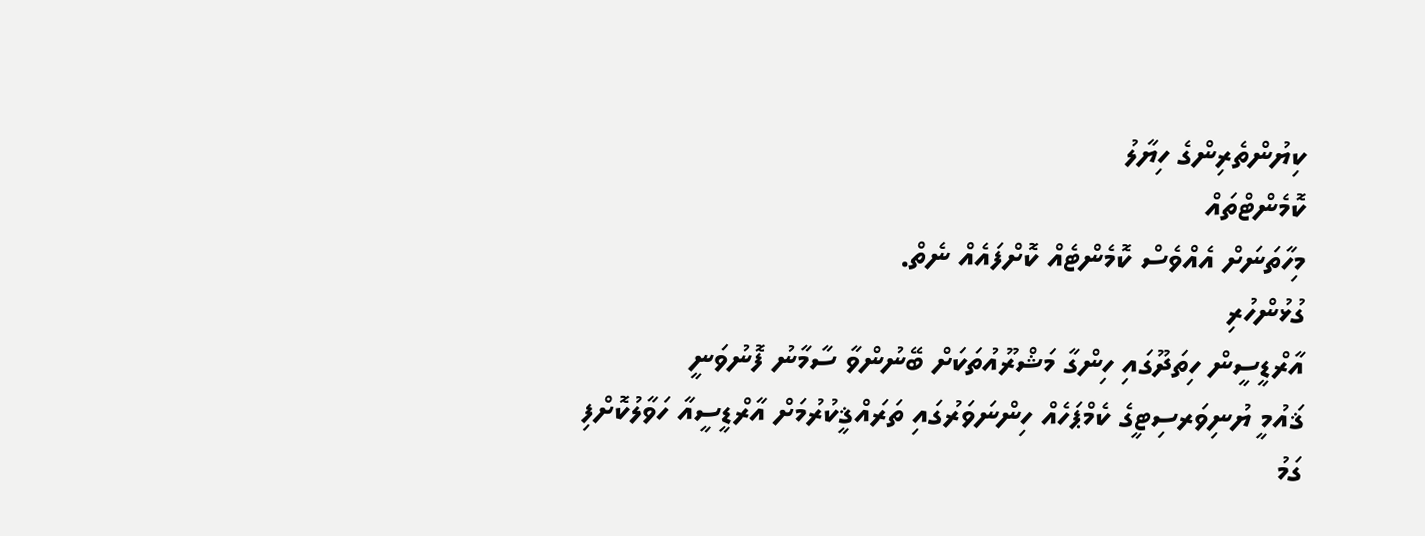ކިޔުންތެރިންގެ ހިޔާލު
ކޮމެންޓްތައް
މިހާތަނަށް އެއްވެސް ކޮމެންޓެއް ކޮށްފައެއް ނެތް.
ގުޅުންހުރި
އާރްޑީސީން ހިތަދޫގައި ހިންގާ މަޝްރޫއުތަކަށް ބޭނުންވާ ސާމާނު ފޮނުވަނީ
ޤައުމީ ޔުނިވަރސިޓީގެ ކެމްޕަހެއް ހިންނަވަރުގައި ތަރައްޤީކުރުމަށް އާރްޑީސީއާ ހަވާލުކޮށްފި
ގަމު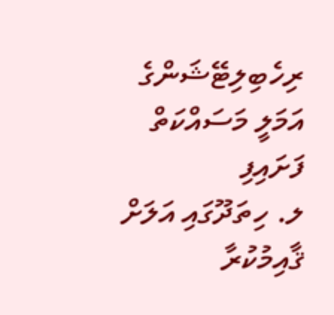ރިހެބިލިޓޭޝަންގެ އަމަލީ މަސައްކަތް ފަށައިފި
ލ. ހިތަދޫގައި އަލަށް ޤާއިމުކުރާ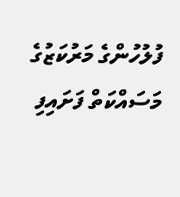ފުލުހުންގެ މަރުކަޒުގެ މަސައްކަތް ފަށައިފި